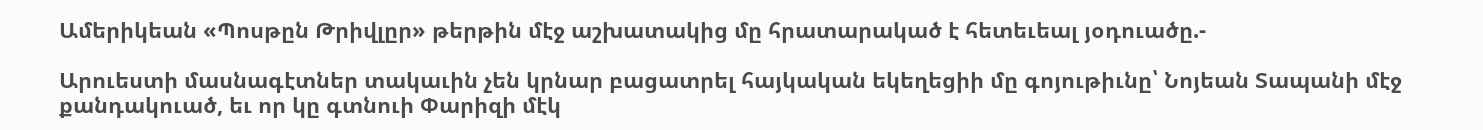Ամերիկեան «Պոսթըն Թրիվլըր» թերթին մէջ աշխատակից մը հրատարակած է հետեւեալ յօդուածը.-

Արուեստի մասնագէտներ տակաւին չեն կրնար բացատրել հայկական եկեղեցիի մը գոյութիւնը՝ Նոյեան Տապանի մէջ քանդակուած, եւ որ կը գտնուի Փարիզի մէկ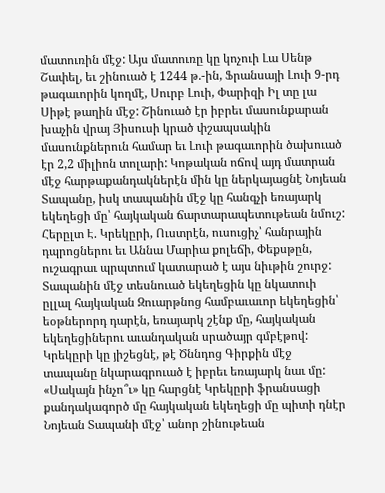մատուռին մէջ: Այս մատուռը կը կոչուի Լա Սենթ Շափել, եւ շինուած է 1244 թ.-ին, Ֆրանսայի Լուի 9-րդ թագաւորին կողմէ, Սուրբ Լուի, Փարիզի Իլ տը լա Սիթէ թաղին մէջ: Շինուած էր իբրեւ մասունքարան խաչին վրայ Յիսուսի կրած փշապսակին մասունքներուն համար եւ Լուի թագաւորին ծախուած էր 2,2 միլիոն տոլարի: Կոթական ոճով այդ մատրան մէջ հարթաքանդակներէն մին կը ներկայացնէ Նոյեան Տապանը, իսկ տապանին մէջ կը հանգչի եռայարկ եկեղեցի մը՝ հայկական ճարտարապետութեան նմուշ: Հերըլտ Է. Կրեկըրի, Ուստրէն, ուսուցիչ՝ հանրային դպրոցներու եւ Աննա Մարիա քոլեճի, Փեքսթըն, ուշագրաւ պրպտում կատարած է այս նիւթին շուրջ: Տապանին մէջ տեսնուած եկեղեցին կը նկատուի ըլլալ հայկական Զուարթնոց համբաւաւոր եկեղեցին՝ եօթներորդ դարէն, եռայարկ շէնք մը, հայկական եկեղեցիներու աւանդական սրածայր գմբէթով: Կրեկըրի կը յիշեցնէ, թէ Ծննդոց Գիրքին մէջ տապանը նկարագրուած է իբրեւ եռայարկ նաւ մը: «Սակայն ինչո՞ւ» կը հարցնէ Կրեկըրի ֆրանսացի քանդակագործ մը հայկական եկեղեցի մը պիտի դնէր Նոյեան Տապանի մէջ՝ անոր շինութեան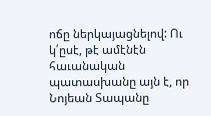ոճը ներկայացնելով: Ու կ՛ըսէ, թէ ամէնէն հաւանական պատասխանը այն է, որ Նոյեան Տապանը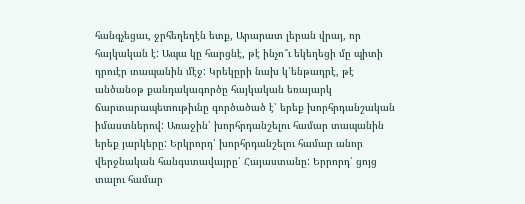հանգչեցաւ, ջրհեղեղէն ետք, Արարատ լերան վրայ, որ հայկական է: Ապա կը հարցնէ, թէ ինչո՞ւ եկեղեցի մը պիտի դրուէր տապանին մէջ: Կրեկըրի նախ կ՛ենթադրէ, թէ անծանօթ քանդակագործը հայկական եռայարկ ճարտարապետութիւնը գործածած է՝ երեք խորհրդանշական իմաստներով: Առաջին՝ խորհրդանշելու համար տապանին երեք յարկերը: Երկրորդ՝ խորհրդանշելու համար անոր վերջնական հանգստավայրը՝ Հայաստանը: Երրորդ՝ ցոյց տալու համար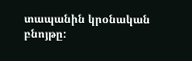տապանին կրօնական բնոյթը: